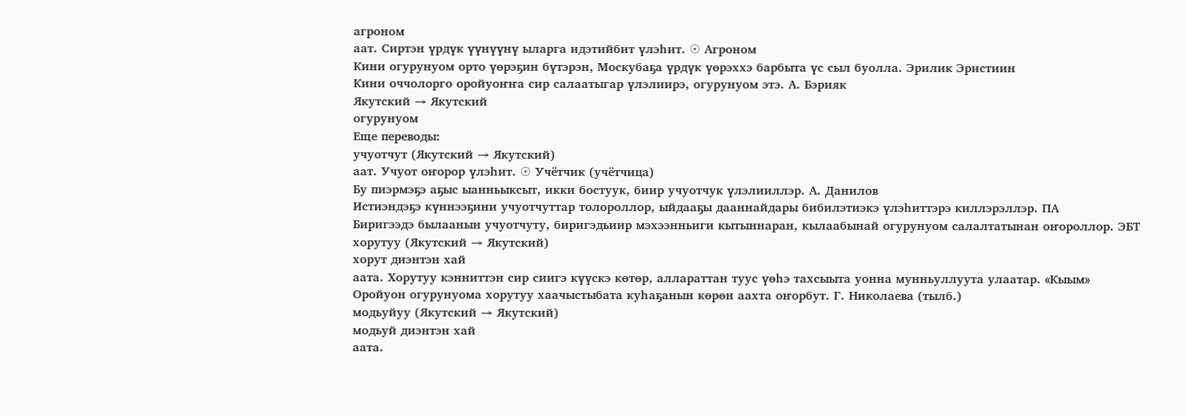агроном
аат. Сиртэн үрдүк үүнүүнү ыларга идэтийбит үлэһит. ☉ Агроном
Кини огурунуом орто үөрэҕин бүтэрэн, Москубаҕа үрдүк үөрэххэ барбыта үс сыл буолла. Эрилик Эристиин
Кини оччолорго оройуоҥҥа сир салаатыгар үлэлиирэ, огурунуом этэ. А. Бэрияк
Якутский → Якутский
огурунуом
Еще переводы:
учуотчут (Якутский → Якутский)
аат. Учуот оҥорор үлэһит. ☉ Учётчик (учётчица)
Бу пиэрмэҕэ аҕыс ыанньыксыт, икки бостуук, биир учуотчук үлэлииллэр. А. Данилов
Истиэндэҕэ күннээҕини учуотчуттар толороллор, ыйдааҕы дааннайдары бибилэтиэкэ үлэһиттэрэ киллэрэллэр. ПА
Биригээдэ былаанын учуотчуту, биригэдьиир мэхээнньиги кытыннаран, кылаабынай огурунуом салалтатынан оҥороллор. ЭБТ
хорутуу (Якутский → Якутский)
хорут диэнтэн хай
аата. Хорутуу кэнниттэн сир сиигэ күүскэ көтөр, аллараттан туус үөһэ тахсыыта уонна мунньуллуута улаатар. «Кыым»
Оройуон огурунуома хорутуу хаачыстыбата куһаҕанын көрөн аахта оҥорбут. Г. Николаева (тылб.)
модьуйуу (Якутский → Якутский)
модьуй диэнтэн хай
аата.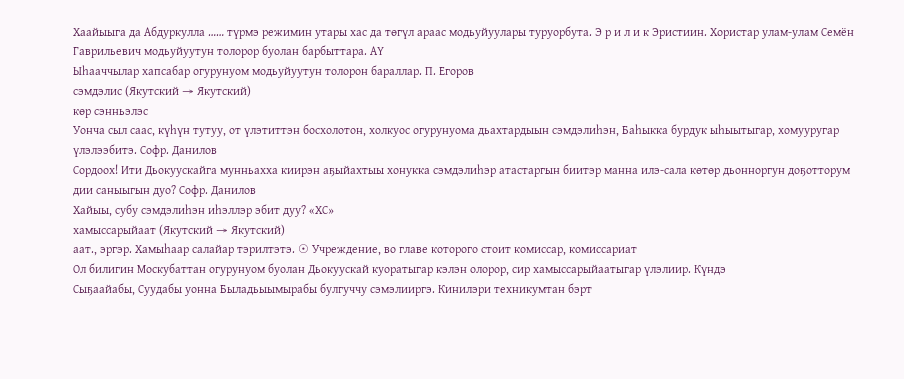Хаайыыга да Абдуркулла …… түрмэ режимин утары хас да төгүл араас модьуйуулары туруорбута. Э р и л и к Эристиин. Хористар улам-улам Семён Гаврильевич модьуйуутун толорор буолан барбыттара. АҮ
Ыһааччылар хапсабар огурунуом модьуйуутун толорон бараллар. П. Егоров
сэмдэлис (Якутский → Якутский)
көр сэнньэлэс
Уонча сыл саас, күһүн тутуу, от үлэтиттэн босхолотон, холкуос огурунуома дьахтардыын сэмдэлиһэн, Баһыкка бурдук ыһыытыгар, хомууругар үлэлээбитэ. Софр. Данилов
Сордоох! Ити Дьокуускайга мунньахха киирэн аҕыйахтыы хонукка сэмдэлиһэр атастаргын биитэр манна илэ-сала көтөр дьонноргун доҕотторум дии саныыгын дуо? Софр. Данилов
Хайыы, субу сэмдэлиһэн иһэллэр эбит дуу? «ХС»
хамыссарыйаат (Якутский → Якутский)
аат., эргэр. Хамыһаар салайар тэрилтэтэ. ☉ Учреждение, во главе которого стоит комиссар, комиссариат
Ол билигин Москубаттан огурунуом буолан Дьокуускай куоратыгар кэлэн олорор, сир хамыссарыйаатыгар үлэлиир. Күндэ
Сыҕаайабы, Суудабы уонна Быладьыымырабы булгуччу сэмэлииргэ. Кинилэри техникумтан бэрт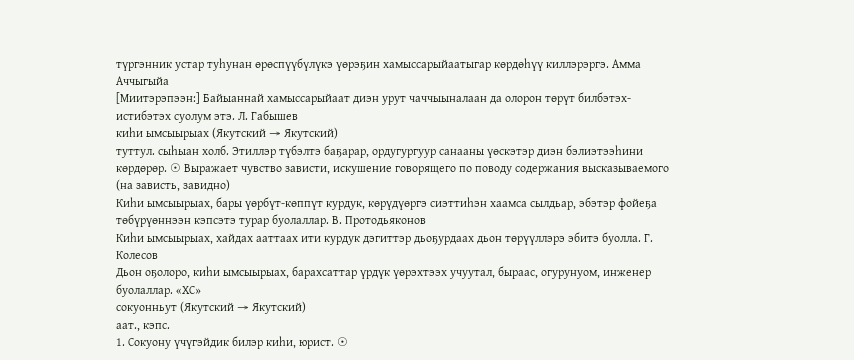түргэнник устар туһунан өрөспүүбүлүкэ үөрэҕин хамыссарыйаатыгар көрдөһүү киллэрэргэ. Амма Аччыгыйа
[Миитэрэпээн:] Байыаннай хамыссарыйаат диэн урут чаччыыналаан да олорон төрүт билбэтэх-истибэтэх суолум этэ. Л. Габышев
киһи ымсыырыах (Якутский → Якутский)
туттул. сыһыан холб. Этиллэр түбэлтэ баҕарар, ордугургуур санааны үөскэтэр диэн бэлиэтээһини көрдөрөр. ☉ Выражает чувство зависти, искушение говорящего по поводу содержания высказываемого (на зависть, завидно)
Киһи ымсыырыах, бары үөрбүт-көппүт курдук, көрүдүөргэ сиэттиһэн хаамса сылдьар, эбэтэр фойеҕа төбүрүөннээн кэпсэтэ турар буолаллар. В. Протодьяконов
Киһи ымсыырыах, хайдах ааттаах ити курдук дэгиттэр дьоҕурдаах дьон төрүүллэрэ эбитэ буолла. Г. Колесов
Дьон оҕолоро, киһи ымсыырыах, барахсаттар үрдүк үөрэхтээх учуутал, быраас, огурунуом, инженер буолаллар. «ХС»
сокуонньут (Якутский → Якутский)
аат., кэпс.
1. Сокуону үчүгэйдик билэр киһи, юрист. ☉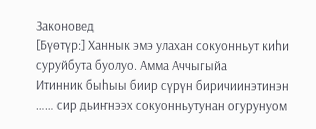Законовед
[Бүөтүр:] Ханнык эмэ улахан сокуонньут киһи суруйбута буолуо. Амма Аччыгыйа
Итинник быһыы биир сүрүн биричиинэтинэн …… сир дьиҥнээх сокуонньутунан огурунуом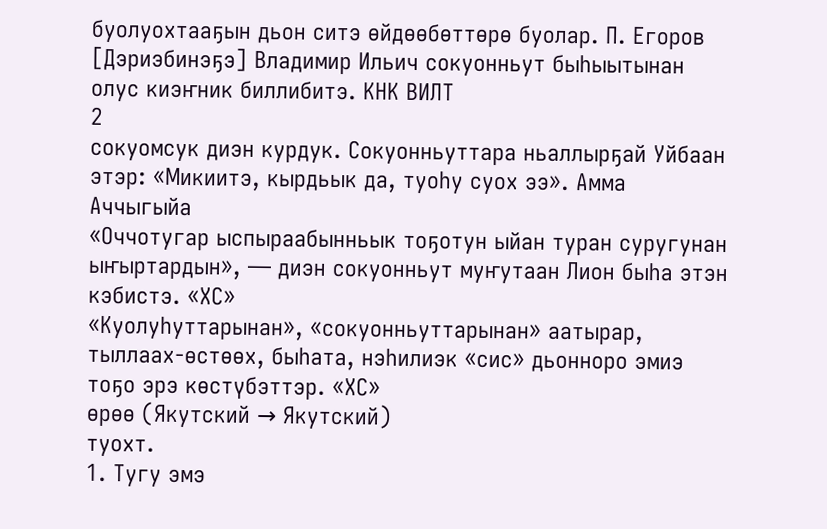буолуохтааҕын дьон ситэ өйдөөбөттөрө буолар. П. Егоров
[Дэриэбинэҕэ] Владимир Ильич сокуонньут быһыытынан олус киэҥник биллибитэ. КНК ВИЛТ
2
сокуомсук диэн курдук. Сокуонньуттара ньаллырҕай Уйбаан этэр: «Микиитэ, кырдьык да, туоһу суох ээ». Амма Аччыгыйа
«Оччотугар ыспыраабынньык тоҕотун ыйан туран суругунан ыҥыртардын», — диэн сокуонньут муҥутаан Лион быһа этэн кэбистэ. «ХС»
«Куолуһуттарынан», «сокуонньуттарынан» аатырар, тыллаах-өстөөх, быһата, нэһилиэк «сис» дьонноро эмиэ тоҕо эрэ көстүбэттэр. «ХС»
өрөө (Якутский → Якутский)
туохт.
1. Тугу эмэ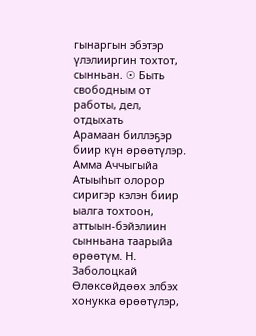гынаргын эбэтэр үлэлииргин тохтот, сынньан. ☉ Быть свободным от работы, дел, отдыхать
Арамаан биллэҕэр биир күн өрөөтүлэр. Амма Аччыгыйа
Атыыһыт олорор сиригэр кэлэн биир ыалга тохтоон, аттыын-бэйэлиин сынньана таарыйа өрөөтүм. Н. Заболоцкай
Өлөксөйдөөх элбэх хонукка өрөөтүлэр,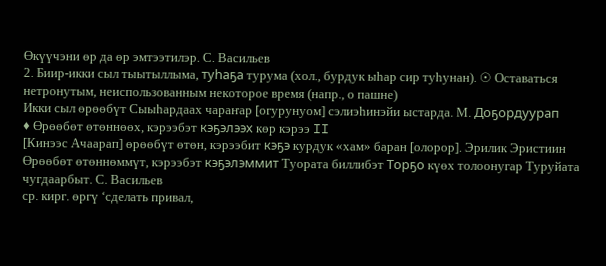Өкүүчэни өр да өр эмтээтилэр. С. Васильев
2. Биир-икки сыл тыытыллыма, туһаҕа турума (хол., бурдук ыһар сир туһунан). ☉ Оставаться нетронутым, неиспользованным некоторое время (напр., о пашне)
Икки сыл өрөөбүт Сыыһардаах чараҥар [огурунуом] сэлиэһинэйи ыстарда. М. Доҕордуурап
♦ Өрөөбөт өтөннөөх, кэрээбэт кэҕэлээх көр кэрээ II
[Кинээс Ачаарап] өрөөбүт өтөн, кэрээбит кэҕэ курдук «хам» баран [олорор]. Эрилик Эристиин
Өрөөбөт өтөннөммүт, кэрээбэт кэҕэлэммит Туората биллибэт Торҕо күөх толоонугар Туруйата чугдаарбыт. С. Васильев
ср. кирг. өргү ‘сделать привал,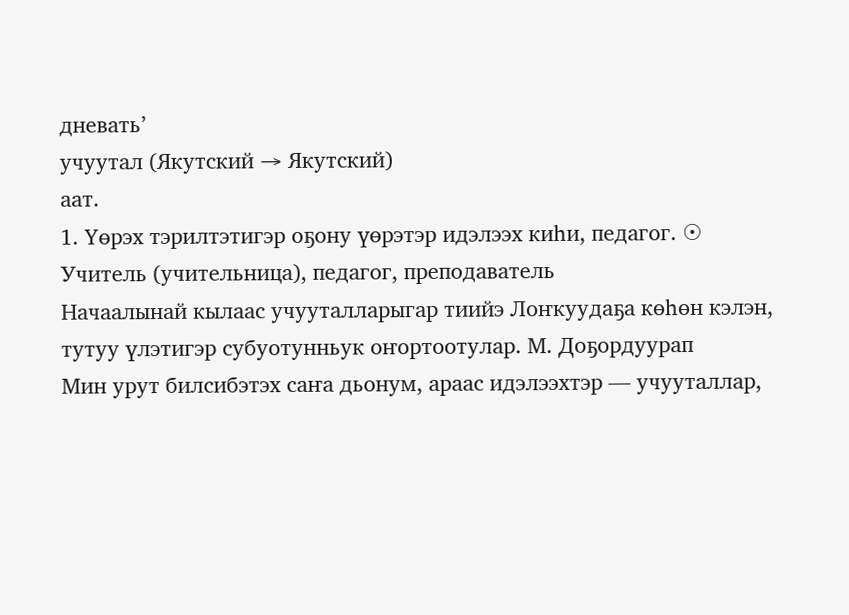дневать’
учуутал (Якутский → Якутский)
аат.
1. Үөрэх тэрилтэтигэр оҕону үөрэтэр идэлээх киһи, педагог. ☉ Учитель (учительница), педагог, преподаватель
Начаалынай кылаас учууталларыгар тиийэ Лоҥкуудаҕа көһөн кэлэн, тутуу үлэтигэр субуотунньук оҥортоотулар. М. Доҕордуурап
Мин урут билсибэтэх саҥа дьонум, араас идэлээхтэр — учууталлар,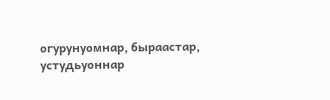огурунуомнар, быраастар, устудьуоннар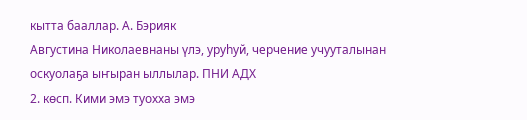кытта бааллар. А. Бэрияк
Августина Николаевнаны үлэ, уруһуй, черчение учууталынан оскуолаҕа ыҥыран ыллылар. ПНИ АДХ
2. көсп. Кими эмэ туохха эмэ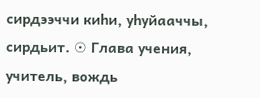сирдээччи киһи, уһуйааччы, сирдьит. ☉ Глава учения, учитель, вождь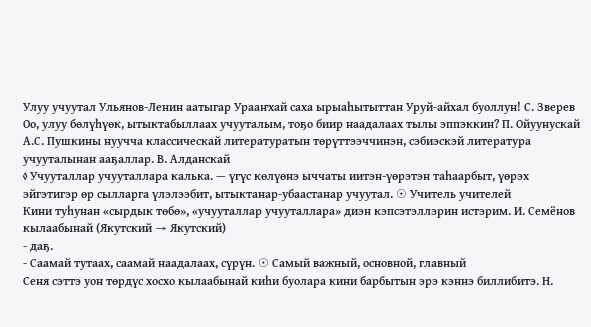Улуу учуутал Ульянов-Ленин аатыгар Урааҥхай саха ырыаһытыттан Уруй-айхал буоллун! С. Зверев
Оо, улуу бөлүһүөк, ытыктабыллаах учууталым, тоҕо биир наадалаах тылы эппэккин? П. Ойуунускай
А.С. Пушкины нуучча классическай литературатын төрүттээччинэн, сэбиэскэй литература учууталынан ааҕаллар. В. Алданскай
◊ Учууталлар учууталлара калька. — үгүс көлүөнэ ыччаты иитэн-үөрэтэн таһаарбыт, үөрэх эйгэтигэр өр сылларга үлэлээбит, ытыктанар-убаастанар учуутал. ☉ Учитель учителей
Кини туһунан «сырдык төбө», «учууталлар учууталлара» диэн кэпсэтэллэрин истэрим. И. Семёнов
кылаабынай (Якутский → Якутский)
- даҕ.
- Саамай тутаах, саамай наадалаах, сүрүн. ☉ Самый важный, основной, главный
Сеня сэттэ уон төрдүс хосхо кылаабынай киһи буолара кини барбытын эрэ кэннэ биллибитэ. Н.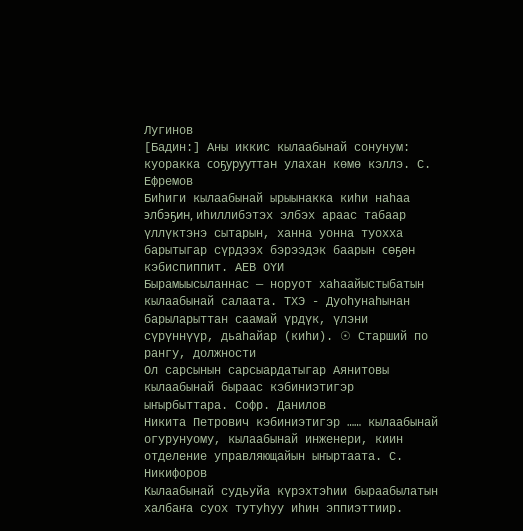Лугинов
[Бадин:] Аны иккис кылаабынай сонунум: куоракка соҕурууттан улахан көмө кэллэ. С. Ефремов
Биһиги кылаабынай ырыынакка киһи наһаа элбэҕин, иһиллибэтэх элбэх араас табаар үллүктэнэ сытарын, ханна уонна туохха барытыгар сүрдээх бэрээдэк баарын сөҕөн кэбиспиппит. АЕВ ОҮИ
Бырамыысыланнас — норуот хаһаайыстыбатын кылаабынай салаата. ТХЭ - Дуоһунаһынан барыларыттан саамай үрдүк, үлэни сүрүннүүр, дьаһайар (киһи). ☉ Старший по рангу, должности
Ол сарсынын сарсыардатыгар Аянитовы кылаабынай быраас кэбиниэтигэр ыҥырбыттара. Софр. Данилов
Никита Петрович кэбиниэтигэр …… кылаабынай огурунуому, кылаабынай инженери, киин отделение управляющайын ыҥыртаата. С. Никифоров
Кылаабынай судьуйа күрэхтэһии быраабылатын халбаҥа суох тутуһуу иһин эппиэттиир.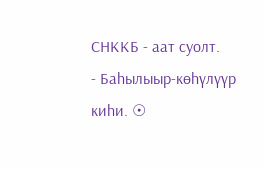СНККБ - аат суолт.
- Баһылыыр-көһүлүүр киһи. ☉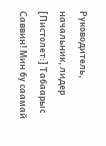Руководитель, начальник, лидер
[Пистолет:] Табаарыс Саввин! Мин бу саамай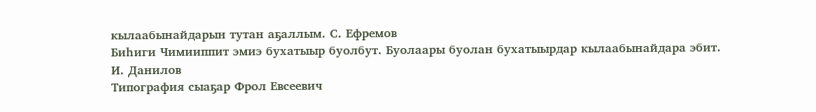кылаабынайдарын тутан аҕаллым. С. Ефремов
Биһиги Чимииппит эмиэ бухатыыр буолбут. Буолаары буолан бухатыырдар кылаабынайдара эбит. И. Данилов
Типография сыаҕар Фрол Евсеевич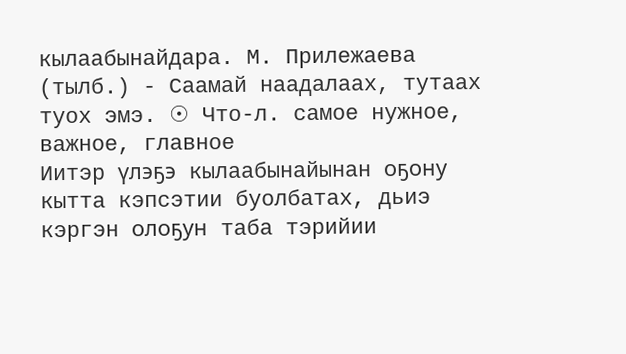кылаабынайдара. М. Прилежаева (тылб.) - Саамай наадалаах, тутаах туох эмэ. ☉ Что-л. самое нужное, важное, главное
Иитэр үлэҕэ кылаабынайынан оҕону кытта кэпсэтии буолбатах, дьиэ кэргэн олоҕун таба тэрийии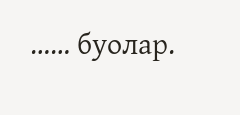…… буолар.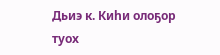Дьиэ к. Киһи олоҕор туох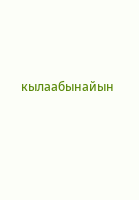кылаабынайын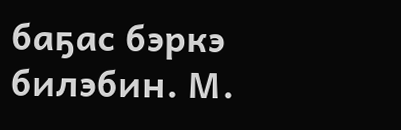баҕас бэркэ билэбин. М.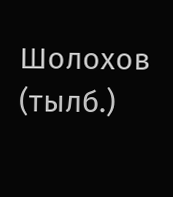Шолохов (тылб.)